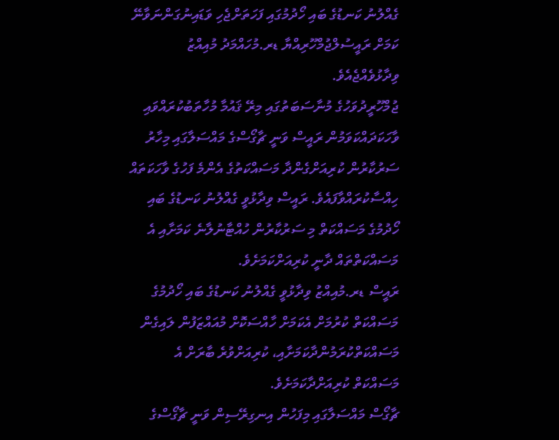ގެއްލުނު ކަނޑުގެ ބައި ހޯދުމުގައި ފަހަތަށްޖެހި ވަޑައިނުގަންނަވާނޭ ކަމަށް ރައީސުލްޖުމްހޫރިއްޔާ ޑރ.މުހައްމަދު މުއިއްޒު ވިދާޅުވެއްޖެއެވެ.
ޖުމްހޫރީދުވަހުގެ މުނާސަބަތުގައި މިރޭ ޤައުމާ މުހާތަބުކުރައްވައި ވާހަކަދައްކަވަމުން ރައީސް ވަނީ ޗާގޯސްގެ މައްސަލާގައި މިހާރު ސަރުކާރުން ކުރިއަށްގެންދާ މަސައްކަތުގެ އެންމެ ފަހުގެ ވާހަކަތައް ހިއްސާކުރައްވާފައެވެ. ރައީސް ވިދާޅުވީ ގެއްލުނު ކަނޑުގެ ބައި ހޯދުމުގެ މަސައްކަތް މި ސަރުކާރުން ހުއްޓާނުލާނެ ކަމަށާއި އެ މަސައްކަތްތައް ދާނީ ކުރިއަށްކަމަށެވެ.
ރައީސް ޑރ.މުއިއްޒު ވިދާޅުވީ ގެއްލުނު ކަނޑުގެ ބައި ހޯދުމުގެ މަސައްކަތް ކުރުމަށް އެކަމަށް ހާއްސަކޮށް މުއައްޒަފުން ލައިގެން މަސައްކަތްކުރަމުންދާކަމަށާއި، ކުރިއަށްވުރެ ބާރަށް އެ މަސައްކަތް ކުރިއަށްދާކަމަށެވެ.
ޗާގޯސް މައްސަލާގައި މިފަހުން އިނގިރޭސިން ވަނީ ޗާގޯސްގެ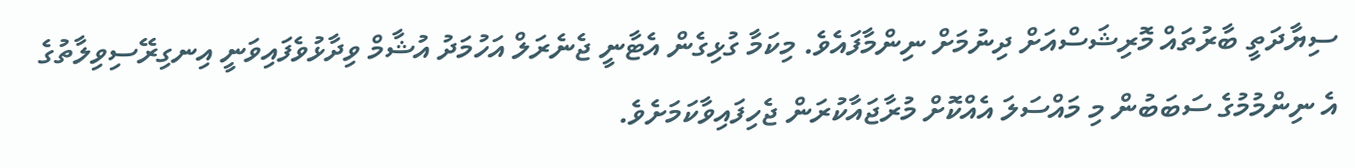ސިޔާދަތީ ބާރުތައް މޮރިޝަސްއަށް ދިނުމަށް ނިންމާފައެވެ. މިކަމާ ގުޅިގެން އެޓާނީ ޖެނެރަލް އަހުމަދު އުޝާމް ވިދާޅުވެފައިވަނީ އިނގިރޭސިވިލާތުގެ އެ ނިންމުމުގެ ސަބަބުން މި މައްސަލަ އެއްކޮށް މުރާޖައާކުރަން ޖެހިފައިވާކަމަށެވެ.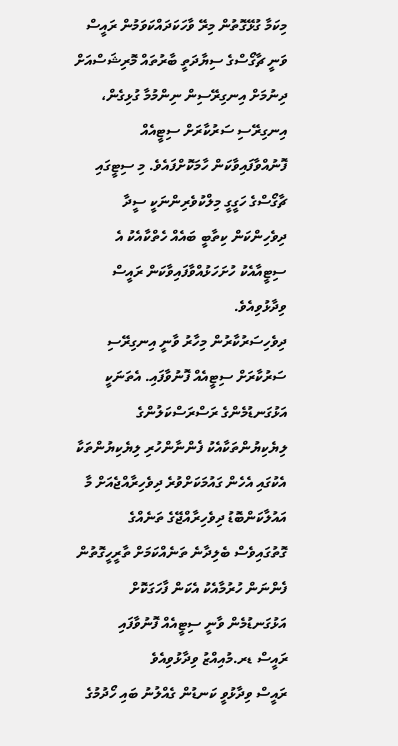މިކަމާ ގުޅޭގޮތުން މިރޭ ވާހަކަދައްކަވަމުން ރައީސް ވަނީ ޗާގޯސްގެ ސިޔާދަތީ ބާރުތައް މޮރިޝަސްއަށް ދިނުމަށް އިނގިރޭސިން ނިންމުމާ ގުޅިގެން، އިނގިރޭސި ސަރުކާރަށް ސިޓީއެއް ފޮނުއްވާފައިވާކަން ހާމަކޮށްފައެވެ. މި ސިޓީގައި ޗާގޯސްގެ ހަގީގީ މިލްކުވެރިންނަކީ ސީދާ ދިވެހިންކަން ކިތާބީ ބައެއް ހެތްކާއެކު އެ ސިޓީއާއެކު ހުށަހަޅުއްވާފައިވާކަން ރައީސް ވިދާޅުވިއެވެ.
ދިވެހިސަރުކާރުން މިހާރު ވާނީ އިނގިރޭސި ސަރުކާރަށް ސިޓީއެއް ފޮނުވާފައި. އެތަނަކީ އަޅުގަނޑުމެންގެ ރަސްރަސްކަލުންގެ ލިޔެކިޔުންތަކާއެކު ފެންނާންހުރި ލިޔެކިޔުންތަކާ އެކުގައި އެހެން ގައުމަކަށްވުރެ ދިވެހިރާއްޖެއަށް މާ އައުލާކަންބޮޑު ދިވެހިރާއްޖޭގެ ތަނެއްގެ ގޮތުގައިވެސް ބެލިދާނެ ތަނެއްކަމަށް ތާރީހީގޮތުން ފެންނަން ހުރުމާއެކު އެކަން ފާހަގަކޮށް އަޅުގަނޑުމެން ވާނީ ސިޓީއެއް ފޮނުވާފައި
ރައީސް ޑރ.މުއިއްޒު ވިދާޅުވިއެވެ
ރައީސް ވިދާޅުވީ ކަނޑުން ގެއްލުނު ބައި ހޯދުމުގެ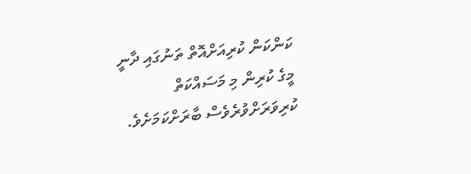ކަންކަން ކުރިއަށްއޮތް ތަނުގައި ދާނީ މީގެ ކުރިން މި މަސައްކަތް ކުރިވަރަށްވުރެވެސް ބާރަށްކަމަށެވެ.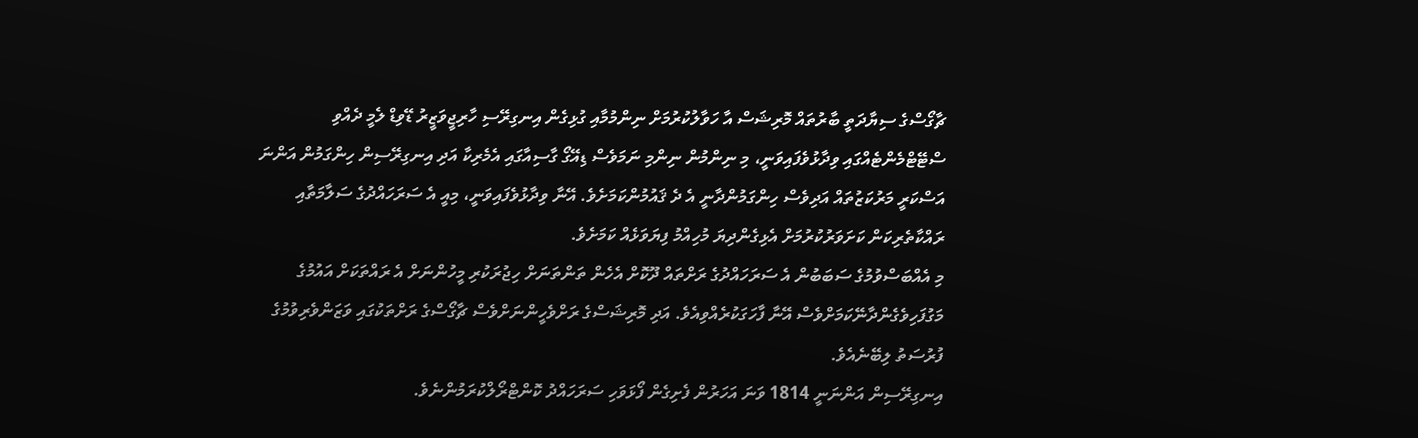ޗާގޯސްގެ ސިޔާދަތީ ބާރުތައް މޮރިޝަސް އާ ހަވާލުކުރުމަށް ނިންމުމާއި ގުޅިގެން އިނގިރޭސި ހާރިޖީވަޒީރު ޑޭވިޑް ލެމީ ދެއްވި ސްޓޭޓްމެންޓެއްގައި ވިދާޅުވެފައިވަނީ، މި ނިންމުން ނިންމި ނަމަވެސް ޑިއޭގޯ ގާސިއާގައި އެމެރިކާ އަދި އިނގިރޭސިން ހިންގަމުން އަންނަ އަސްކަރީ މަރުކަޒުތައް އަދިވެސް ހިންގަމުންދާނީ އެ ދެ ޤައުމުންކަމަށެވެ. އޭނާ ވިދާޅުވެފައިވަނީ، މިއީ އެ ސަރަހައްދުގެ ސަލާމަތާއި ރައްކާތެރިކަން ކަށަވަރުކުރުމަށް އެޅިގެންދިޔަ މުހިއްމު ފިޔަވަޅެއް ކަމަށެވެ.
މި އެއްބަސްވުމުގެ ސަބަބުން އެ ސަރަހައްދުގެ ރަށްތައް ދޫކޮށް އެހެން ތަންތަނަށް ހިޖުރަކުރި މީހުންނަށް އެ ރައްތަކަށް އައުމުގެ މަގުފަހިވެގެންދާނޭކަމަށްވެސް އޭނާ ފާހަގަކުރެއްވިއެވެ. އަދި މޮރިޝަސްގެ ރަށްވެހީންނަށްވެސް ޗާގޯސްގެ ރަށްތަކުގައި ވަޒަންވެރިވުމުގެ ފުރުސަތު ލިބޭނެއެވެ.
އިނގިރޭސިން އަންނަނީ 1814 ވަނަ އަހަރުން ފެށިގެން ފޯޅަވަހި ސަރަހައްދު ކޮންޓްރޯލްކުރަމުންނެވެ.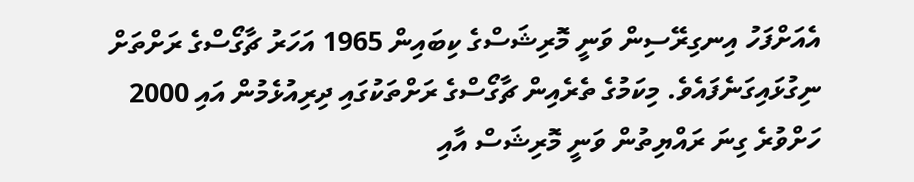އެއަށްފަހު އިނގިރޭސިން ވަނީ މޮރިޝަސްގެ ކިބައިން 1965 އަހަރު ޗާގޯސްގެ ރަށްތަށް ނިގުޅައިގަނެފައެވެ. މިކަމުގެ ތެރެއިން ޗާގޯސްގެ ރަށްތަކުގައި ދިރިއުޅެމުން އައި 2000 ހަށްވުރެ ގިނަ ރައްޔިތުން ވަނީ މޮރިޝަސް އާއި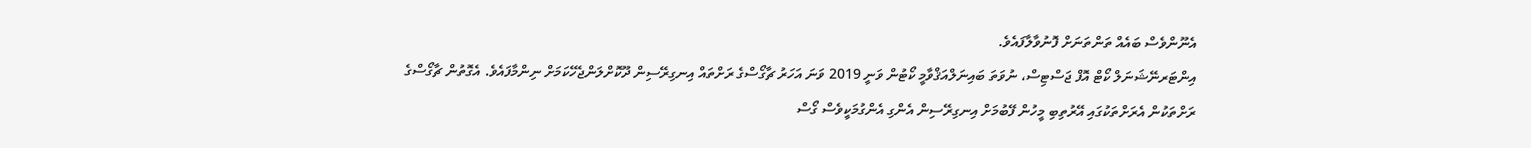އެނޫންވެސް ބައެއް ތަންތަނަށް ފޮނުވާލާފައެވެ.
އިންޓަރނޭޝަނަލް ކޯޓް އޮފް ޖަސްޓިސް، ނުވަތަ ބައިނަލްއަޤްވާމީ ކޯޓުން ވަނީ 2019 ވަނަ އަހަރު ޗާގޯސްގެ ރަށްތައް އިނގިރޭސިން ދޫކޮށްލަންޖެހޭކަމަށް ނިންމާފައެވެ. އެގޮތުން ޗާގޯސްގެ ރަށްތަކުން އެރަށްތަކުގައި އޭރުތިބި މީހުން ފޭބުމަށް އިނގިރޭސިން އެންގި އެންގުމަކީވެސް ގޯސް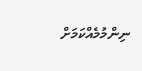ނިންމުމެއްކަމަށް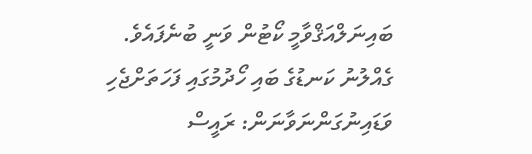ބައިނަލްއަޤްވާމީ ކޯޓުން ވަނީ ބުނެފައެވެ.
ގެއްލުނު ކަނޑުގެ ބައި ހޯދުމުގައި ފަހަތަށްޖެހި ވަޑައިނުގަންނަވާނަން: ރައީސް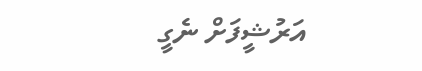އަރުޝީފަށް ނެގީ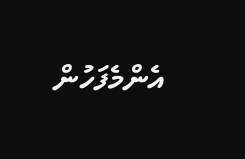އެންމެފަހުން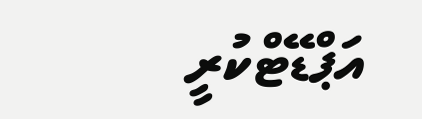އަޕްޑޭޓްކުރީ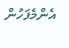އެންމެފަހުން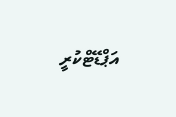އަޕްޑޭޓްކުރީ